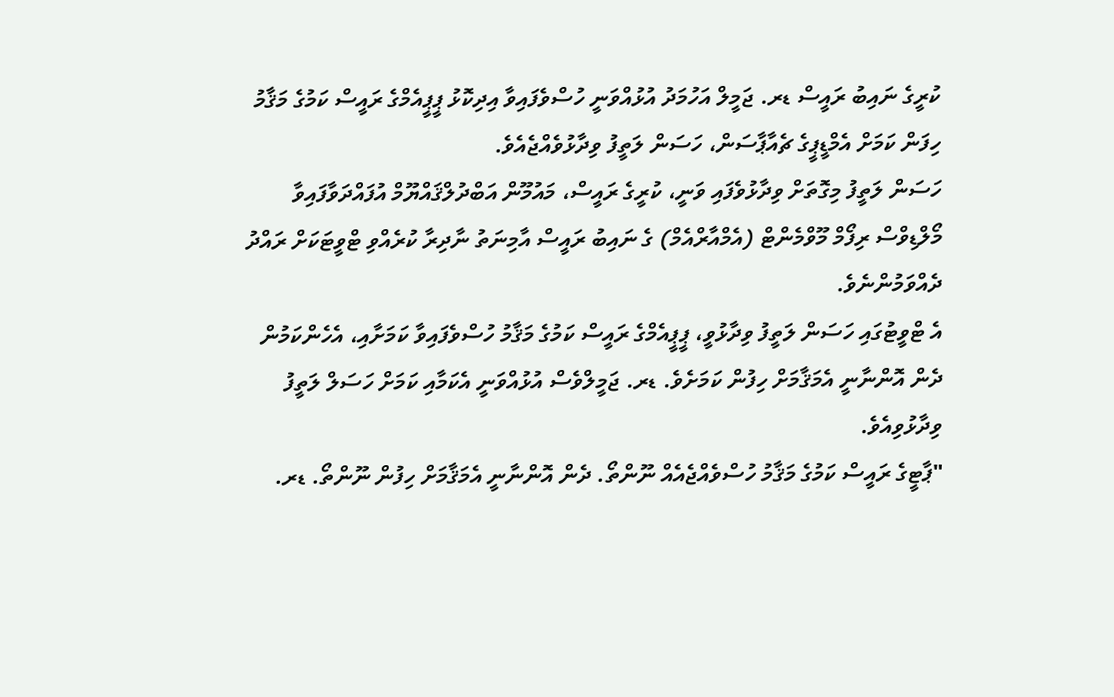ކުރީގެ ނައިބު ރައީސް ޑރ. ޖަމީލް އަހުމަދު އުޅުއްވަނީ ހުސްވެފައިވާ އިދިކޮޅު ޕީޕީއެމްގެ ރައީސް ކަމުގެ މަޤާމު ހިފަން ކަމަށް އެމްޑީޕީގެ ޗެއާޕާސަން، ހަސަން ލަތީފު ވިދާޅުވެއްޖެއެވެ.
ހަސަން ލަތީފު މިގޮތަށް ވިދާޅުވެފައި ވަނީ، ކުރީގެ ރައީސް، މައުމޫން އަބްދުލްޤައްޔޫމް އުފައްދަވާފައިވާ މޯލްޑިވްސް ރިފޯމް މޫވްމެންޓް (އެމްއާރްއެމް) ގެ ނައިބު ރައީސް އާމިނަތު ނާދިރާ ކުރެއްވި ޓްވީޓަކަށް ރައްދު ދެއްވަމުންނެވެ.
އެ ޓްވީޓުގައި ހަސަން ލަތީފު ވިދާޅުވީ، ޕީޕީއެމްގެ ރައީސް ކަމުގެ މަޤާމު ހުސްވެފައިވާ ކަމަށާއި، އެހެންކަމުން ދެން އޮންނާނީ އެމަޤާމަށް ހިފުން ކަމަށެވެ. ޑރ. ޖަމީލްވެސް އުޅުއްވަނީ އެކަމާއި ކަމަށް ހަސަލް ލަތީފު ވިދާޅުވިއެވެ.
"ޕާޓީގެ ރައީސް ކަމުގެ މަޤާމު ހުސްވެއްޖެއެއް ނޫންތޯ. ދެން އޮންނާނީ އެމަޤާމަށް ހިފުން ނޫންތޯ. ޑރ.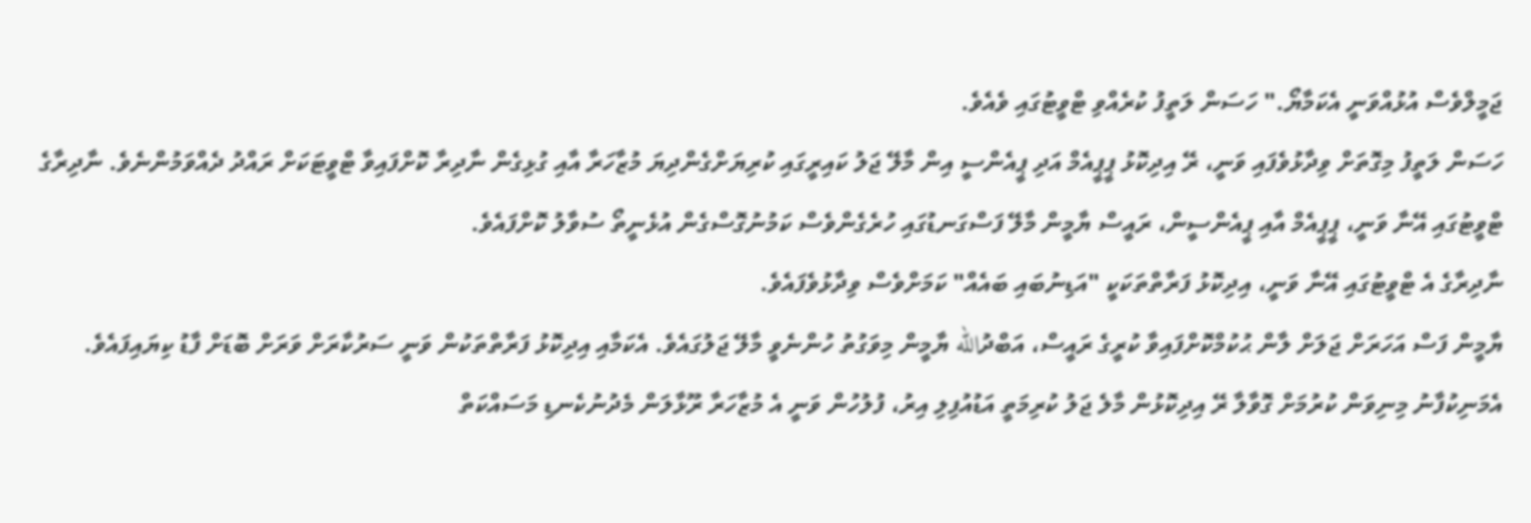ޖަމީލްވެސް އުޅުއްވަނީ އެކަމާޔޯ." ހަސަން ލަތީފު ކުރެއްވި ޓްވީޓުގައި ވެއެވެ.
ހަސަން ލަތީފު މިގޮތަށް ވިދާޅުވެފައި ވަނީ، ރޭ އިދިކޮޅު ޕީޕީއެމް އަދި ޕީއެންސީ އިން މާލޭ ޖަލު ކައިރީގައި ކުރިޔަށްގެންދިޔަ މުޒާހަރާ އާއި ގުޅިގެން ނާދިރާ ކޮށްފައިވާ ޓްވީޓަކަށް ރައްދު ދެއްވަމުންނެވެ. ނާދިރާގެ ޓްވީޓުގައި އޭނާ ވަނީ، ޕީޕީއެމް އާއި ޕީއެންސީން، ރައީސް ޔާމީން މާލޭ ފަސްގަނޑުގައި ހުރެގެންވެސް ކަމުނުގޮސްގެން އުޅެނީތޯ ސުވާލު ކޮށްފައެވެ.
ނާދިރާގެ އެ ޓްވީޓުގައި އޭނާ ވަނީ، އިދިކޮޅު ފަރާތްތަކަކީ "އަޑިނުބައި ބައެއް" ކަމަށްވެސް ވިދާޅުވެފައެވެ.
ޔާމީން ފަސް އަހަރަށް ޖަލަށް ލާން ޙުކުމްކޮށްފައިވާ ކުރީގެ ރައީސް، އަބްދުالله ޔާމީން މިވަގުތު ހުންނެވީ މާލޭ ޖަލުގައެވެ. އެކަމާއި އިދިކޮޅު ފަރާތްތަކުން ވަނީ ސަރުކާރަށް ވަރަށް ބޮޑަށް ފާޑު ކިޔައިފައެވެ. އެމަނިކުފާނު މިނިވަން ކުރުމަށް ގޮވާލާ ރޭ އިދިކޮޅުން މާލެ ޖަލު ކުރިމަތީ އަޑުއުފިލި އިރު، ފުލުހުން ވަނީ އެ މުޒާހަރާ ރޫޅާލަން މެދުނުކެނޑި މަސައްކަތް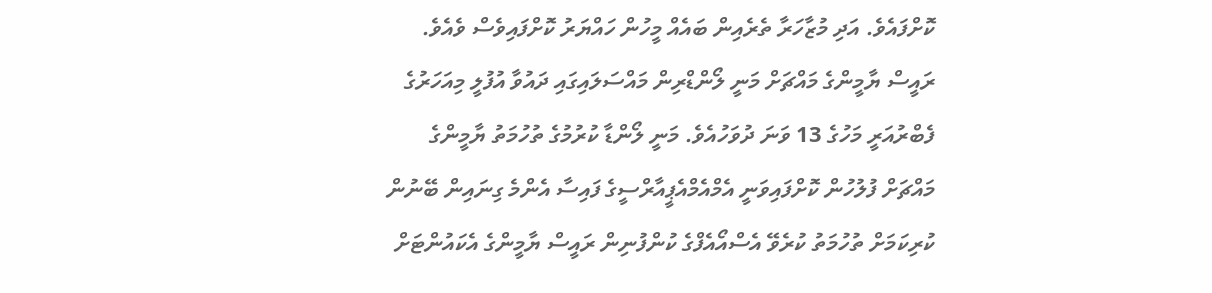ކޮށްފައެވެ. އަދި މުޒާހަރާ ތެރެއިން ބައެއް މީހުން ހައްޔަރު ކޮށްފައިވެސް ވެއެވެ.
ރައީސް ޔާމީންގެ މައްޗަށް މަނީ ލޯންޑްރިން މައްސަލައިގައި ދައުވާ އުފުލީ މިއަހަރުގެ ފެބްރުއަރީ މަހުގެ 13 ވަނަ ދުވަހުއެވެ. މަނީ ލޯންޑާ ކުރުމުގެ ތުހުމަތު ޔާމީންގެ މައްޗަށް ފުލުހުން ކޮށްފައިވަނީ އެމްއެމްއެޕީއާރްސީގެ ފައިސާ އެންމެ ގިނައިން ބޭނުން ކުރިކަމަށް ތުހުމަތު ކުރެވޭ އެސްއޯއެފްގެ ކުންފުނިން ރައީސް ޔާމީންގެ އެކައުންޓަށް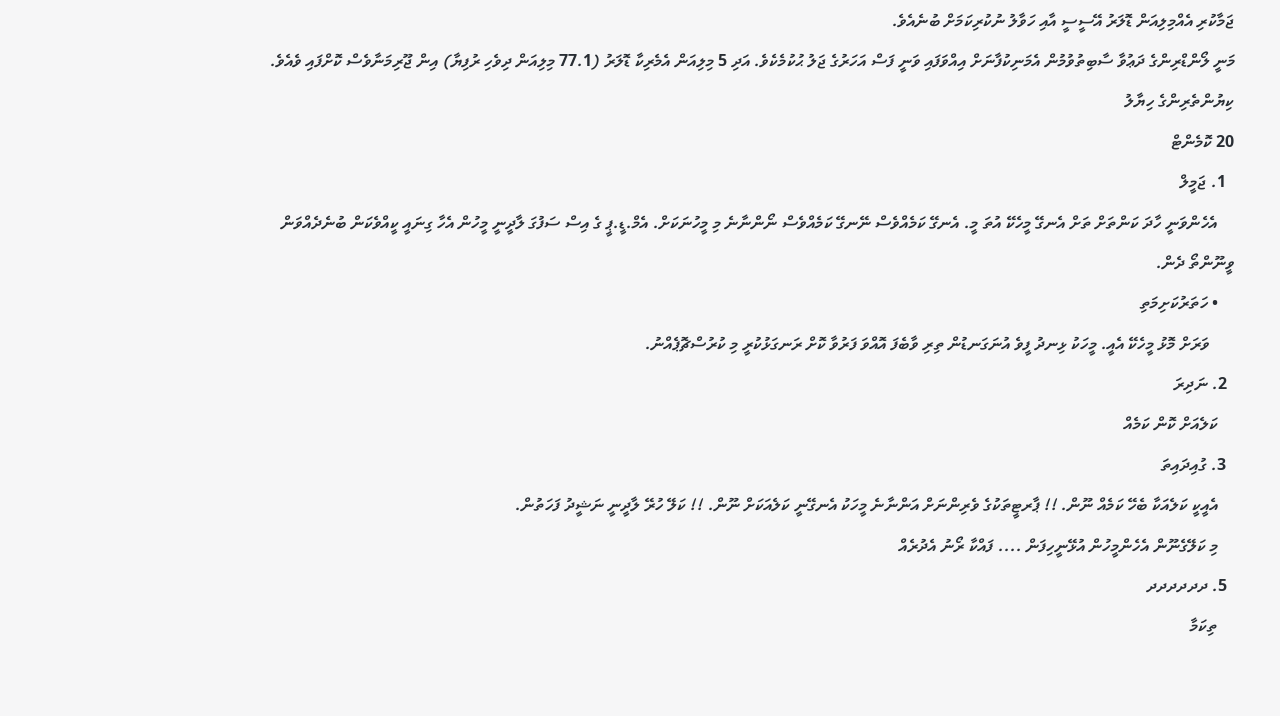ޖަމާކުރި އެއްމިލިއަން ޑޮލަރު އޭސީސީ އާއި ހަވާލު ނުކުރިކަމަށް ބުނެއެވެ.
މަނީ ލޯންޑްރިންގެ ދަޢުވާ ސާބިތުވުމުން އެމަނިކުފާނަށް އިއްވަފައި ވަނީ ފަސް އަހަރުގެ ޖަލު ޙުކުމެކެވެ. އަދި 5 މިލިއަން އެމެރިކާ ޑޮލަރު (77.1 މިލިއަން ދިވެހި ރުފިޔާ) އިން ޖޫރިމަނާވެސް ކޮށްފައި ވެއެވެ.
ކިޔުންތެރިންގެ ހިޔާލު
20 ކޮމެންޓް
  1. ޖަމީލް
    އެހެންވަނީ ހާދަ ކަންތަށް ތަށް އެނގޭ މީހެކޭ އުތަ މީ. އެނގޭ ކަމެއްވެސް ނޭނގޭ ކަމެއްވެސް ނޯންނާނެ މި މީހުނަކަށް. އެމް.ޑީ.ޕީ ގެ އިސް ސަފުގަ ލާދީނީ މީހުން އެހާ ގިނައީ ކީއްވެކަން ބުނެދެއްވަން ވީނޫންތޯ ދެން.
    • ހަތަރުކަށިމަތި
      ވަރަށް މޮޅު މީހެކޭ އެއީ. މީހަކު ޅިނދު ފީވެ އުނަގަނޑުން ތިރި ވާބެފަ އޮއްވަ ފަރުވާ ކޮށް ރަނގަޅުކުރީ މި ކުރުސްޗޮޕެއްނު.
  2. ނަދިރަ
    ކަލެއަށް ކޮން ކަމެއް
  3. ގުއިދައިތަ
    އެއީކީ ކަލެއަކާ ބެހޭ ކަމެއް ނޫން. !! ޕާރޓީތަކުގެ ވެރިންނަށް އަންނާނެ މީހަކު އެނގޭނީ ކަލެއަކަށް ނޫން. !! ކަލޭ ހުރޭ ލާދީނީ ނަޝީދު ފަހަތުން.
    މި ކަލޭގެނޫން އެހެންމީހުން އުޅޭނީހިފަން .... ފައްކާ ރޯނު އެދުރެއް
  5. ދދދދދދ
    ތިކަމާ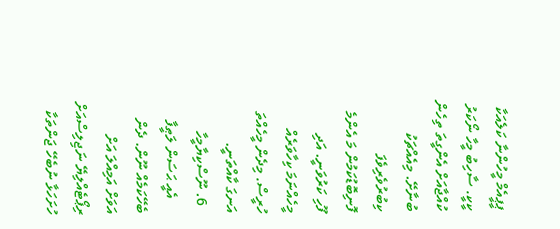ޕީޕީއެމް މީހުންނާ ކަލެއަކާ ކީކީ. ސާހިބު މީހާ ނޯކަރު ކުއްޖާއަށް އެންގީތަ ތިހެން ބުނާށޭ. މިއެއްޗަކު ކިބުރުވެރިވެފަ ފޮނިބޮޑުކަމުން މަ އެންމެ ފޫހި ކަރުވަނީ. އަދި މީހެއްނަމަ ކިހާވަރެއް ހުރީސް. މިދެން މީހެއްތަ އަނގަ ކާއްތަނީ.
  6. ނޫސްކިޔާމީހާ
    އެއީ ޙަސަން ލަޠީފާ ބެހޭކަމެއް ނޫން. ދެން އަވަށް އަމިއްލަ އަށް ރިޕޯޓެއްލިޔޭ ނަޖިލިސްއަށް ހުށަހަޅާ ނުބެހޭ ޖަންތަކާ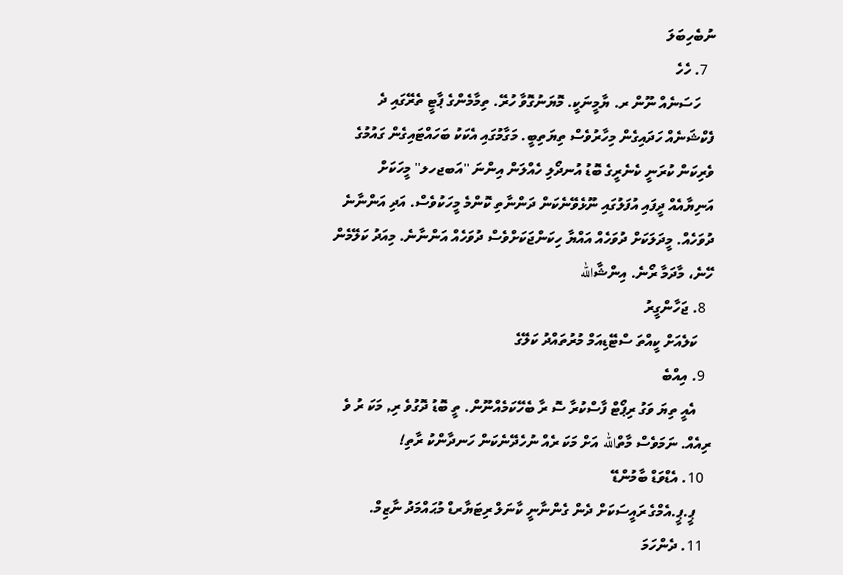ނުބެހިބަލަ
  7. ހެހެ
    ހަސަނެއް ނޫން ރ. ޔާމީނަކީ. މޮޔަނުގޮވާ ހުރޭ. ތިމާމެންގެ ޕާޓީ ތެރޭގައި ދެ ފެކްޝަނެއް ހަދައިގެން މިހާރުވެސް ތިޔަތިބީ. މަގާމުގައި އެކަކު ބަހައްޓައިގެން ގައުމުގެ ވެރިކަން ކުރަނީ ކެނެރީގެ ބޮޑު އުނދޯލި ހެއްލަން އިންނަ ''އަބޖހލ'' މީހަކަށް އަނިޔާއެއް ދީފައި އުފަލުގައި ނޫޅެވޭނެކަން ދަންނާތި ކޮންމެ މީހަކުވެސް. އަދި އަންނާނެ ދުވަހެއް. މީދަލަކަށް ދުވަހެއް އައްޔާ ހިކަންޖަކަށްވެސް ދުވަހެއް އަންނާނެ. މިއަދު ކަލޭމެން ހޭނެ، މާދަމާ ރޯނެ. އިންޝާالله
  8. ޖަހާންގީރު
    ކަލެއަށް ކީއްތަ ސްޓޭޑިއަމް މުރުތައްދު ކަލޭގެ
  9. އިއްބެ
    އެއީ ތިޔަ ވަގު ރިޕޯޓް ފާސްކުރާ ސޮ ރާ ބެހޭކަމެއްނޫން. ތީ ބޮޑު ދޮގުވެ ރި, މަކަ ރު ވެ ރިއެއް. ނަމަވެސް މާތްالله އަށް މަކަ ރެއް ނުހެދޭނެކަން ހަނދާންކު ރާތި!
  10. އެޑްވަޑް ބާމުންޑޭ
    ޕީ.ޕީ.އެމްގެ ރައީސަކަށް ދެން ގެންނާނީ ކާނަލް ރިޓަޔާރޑް މުޙައްމަދު ނާޒިމް.
  11. ދެންހަމަ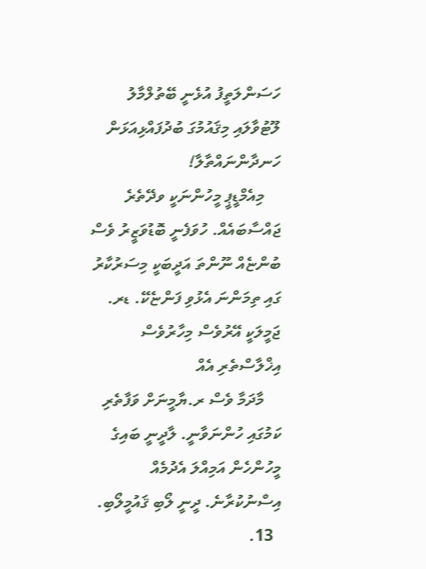ހަސަންލަތީފު އުޅެނީ ބޭތުލްމާލު ލޫޓުވާލައި މިޤައުމުގަ ބުދުފައްޅިއަޅަން ހަނދާންނައްތާލާ!
    މިއެމްޑީޕީ މީހުންނަކީ ވދޭތެރެ ޖައްސާބައެއް. ހުވަފެނީ ބޮޑުވަޒީރު ވެސް ބުންޏެއް ނޫންތަ އަދީބަކީ މިސަރުކާރު ގައި ތިމަންނަ އެޅުވި ފަންޏެކޭ. ޑރ. ޖަމީލަކީ އޭރުވެސް މިހާރުވެސް އިޚްލާސްތެރި އެއް
    މާދަމާ ވެސް ރ.ޔާމީނަށް ވަފާތެރި ކަމުގައި ހުންނަވާނީ. ލާދީނީ ބައިގެ މީހުންހެން އަމިއްލަ އެދުމެއް އިސްނުކުރާނެ. ދީނީ ލޯބި ޤައުމީލޯބި.
  13.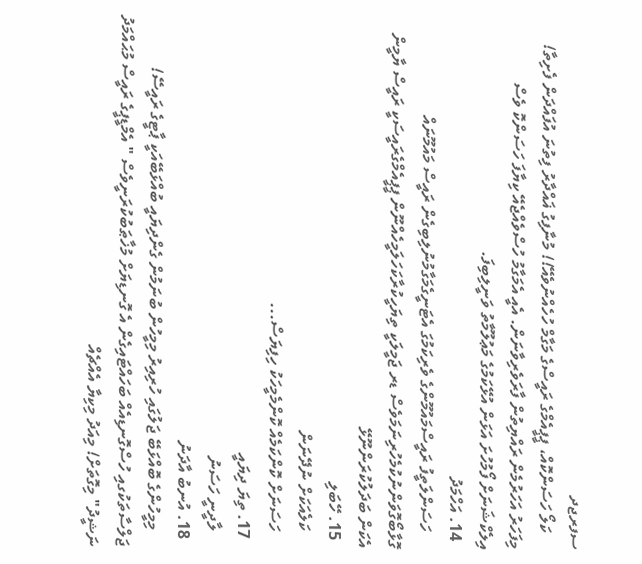ސފރޖދ
    ކަލޯ ހަސަންކޮއް، ޕީޕީއެމްގެ ރައީސްގެ މަގާމް ހުހެއްނުވެއޭ!! މުނާފިގު ޣައްދާރު ފިތުނަ އުފައްދަން ފެށިތާ! މިފަހަރު އަހަރުމެން ރައްޔިތުން ފާރަވެރިވާނަން. އެއީ އެމަގާމު ހުސްވެއްޖެއޭ ކިޔާފަ ހަސަންކޮ ވެސް އިލެކްޝަނަށް ފޯމުހުށަ އަޅަން އުޅޭކަމުގެ މަޢުލޫމާތު ވަނީލިބިފަ.
  14. އަހްމަދު
    ހަސަންލަތީފު ރައީސްމައުމޫންގެ ވެރިކަމުގަ އެޓަނީގެމަގާމުނުލިބިގެން ރައީސް މައުމޫނައް ގޮޅާބޯގޮވަންނުކުމެހުރިނަމަވެސް ޑރ ޖަމީލަކީ ތިޔަހީކުރާކަހަލަމީހެއްނޫން ޕީޕީއެމްގެރައީސަކީ ރައީސް ޔާމީން އެކަން ބަދަލުކުރަންނޫޅޭ
  15. ހޭބަލި
    ކަލެއަކަށް ނުދޭނަން
    ހަސަނަށް ކޮންކަމެއް ކޮންމެމީހަކު ހިފިޔަސް...
  17. ތިޔަ ދިޔައީ
    ލާދީނީ ހަސަނު
  18. އުނބު އާދަނު
    މިމީހުންގެ ބޮއްޅަބޭ ޖަލުގައި ހުރިއިރު މިމީހުން ބުނަމުން ގެންދިޔައީ ބުއްޅަބޭއަކީ ޕާޓީގެ ރައީސޭ! ޖަލްސާތަކުގއި ހުސްގޮނޑިއެއް ބަހައްޓައިގެން އެ ގޮނޑިޔަށް މުޚާޠަބުކުރަނީވެސް " އެމްޑީޕީގެ ރައީސް މުޙައްމަދު ނަޝީދު" މިގޮތަށް! މިއަދު މިކިޔާ އެއްޗެއް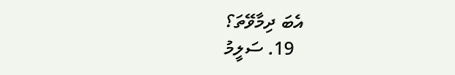އެބަ ދިމާވޭތަ؟
  19. ސަލީމު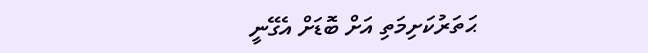ޙަތަރުކަށިމަތި އަށް ބޮޑަށް އެގޭނީ